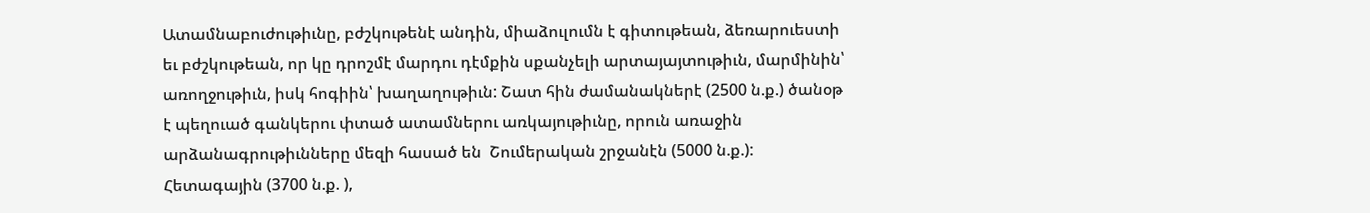Ատամնաբուժութիւնը, բժշկութենէ անդին, միաձուլումն է գիտութեան, ձեռարուեստի եւ բժշկութեան, որ կը դրոշմէ մարդու դէմքին սքանչելի արտայայտութիւն, մարմինին՝ առողջութիւն, իսկ հոգիին՝ խաղաղութիւն: Շատ հին ժամանակներէ (2500 ն.ք.) ծանօթ է պեղուած գանկերու փտած ատամներու առկայութիւնը, որուն առաջին արձանագրութիւնները մեզի հասած են  Շումերական շրջանէն (5000 ն.ք.):
Հետագային (3700 ն.ք. ),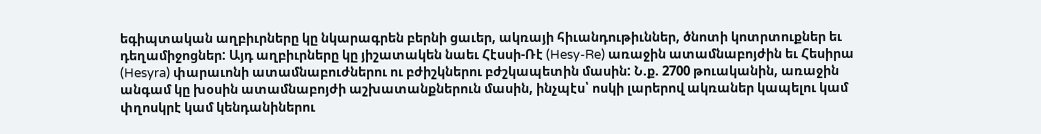եգիպտական աղբիւրները կը նկարագրեն բերնի ցաւեր, ակռայի հիւանդութիւններ, ծնոտի կոտրտուքներ եւ դեղամիջոցներ: Այդ աղբիւրները կը յիշատակեն նաեւ Հէսսի-Ռէ (Hesy-Re) առաջին ատամնաբոյժին եւ Հեսիրա (Hesyra) փարաւոնի ատամնաբուժներու ու բժիշկներու բժշկապետին մասին: Ն.ք. 2700 թուականին, առաջին անգամ կը խօսին ատամնաբոյժի աշխատանքներուն մասին, ինչպէս՝ ոսկի լարերով ակռաներ կապելու կամ փղոսկրէ կամ կենդանիներու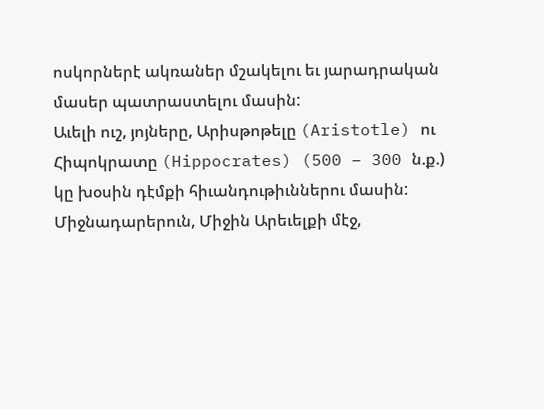ոսկորներէ ակռաներ մշակելու եւ յարադրական մասեր պատրաստելու մասին:
Աւելի ուշ, յոյները, Արիսթոթելը (Aristotle) ու Հիպոկրատը (Hippocrates) (500 – 300 ն.ք.) կը խօսին դէմքի հիւանդութիւններու մասին:
Միջնադարերուն, Միջին Արեւելքի մէջ,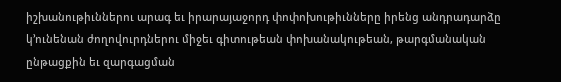իշխանութիւններու արագ եւ իրարայաջորդ փոփոխութիւնները իրենց անդրադարձը կ’ունենան ժողովուրդներու միջեւ գիտութեան փոխանակութեան, թարգմանական ընթացքին եւ զարգացման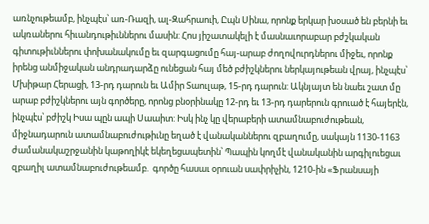առնչութեամբ, ինչպէս՝ առ-Ռազի, ալ-Զահրաուի, Ըպն Սինա, որոնք երկար խօսած են բերնի եւ ակռաներու հիւանդութիւններու մասին: Հոս յիշատակելի է մասնաւորաբար բժշկական գիտութիւններու փոխանակումը եւ զարգացումը հայ-արաբ ժողովուրդներու միջեւ, որոնք իրենց անմիջական անդրադարձը ունեցան հայ մեծ բժիշկներու ներկայութեան վրայ, ինչպէս՝ Մխիթար Հերացի, 13-րդ դարուն եւ Ամիր Տաուլաթ, 15-րդ դարուն: Ակնյայտ են նաեւ շատ մը արաբ բժիշկներու այն գործերը, որոնց բնօրինակը 12-րդ եւ 13-րդ դարերուն գրուած է հայերէն, ինչպէս՝ բժիշկ Իսա պըն ապի Սաաիտ: Իսկ ինչ կը վերաբերի ատամնաբուժութեան, միջնադարուն ատամնաբուժութիւնը եղած է վանականներու զբաղումը, սակայն 1130-1163 ժամանակաշրջանին կաթողիկէ եկեղեցապետին՝ Պապին կողմէ վանականին արգիլուեցաւ զբաղիլ ատամնաբուժութեամբ.  գործը հասաւ օրուան սափրիչին, 1210-ին «Ֆրանսայի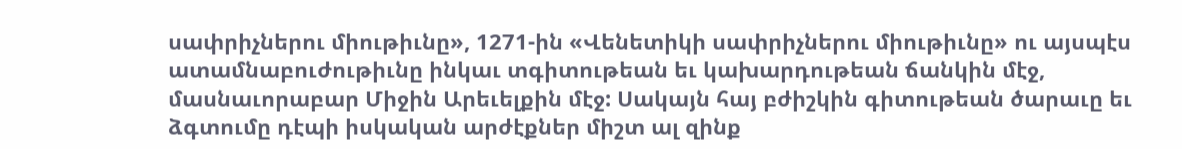սափրիչներու միութիւնը», 1271-ին «Վենետիկի սափրիչներու միութիւնը» ու այսպէս ատամնաբուժութիւնը ինկաւ տգիտութեան եւ կախարդութեան ճանկին մէջ, մասնաւորաբար Միջին Արեւելքին մէջ: Սակայն հայ բժիշկին գիտութեան ծարաւը եւ ձգտումը դէպի իսկական արժէքներ միշտ ալ զինք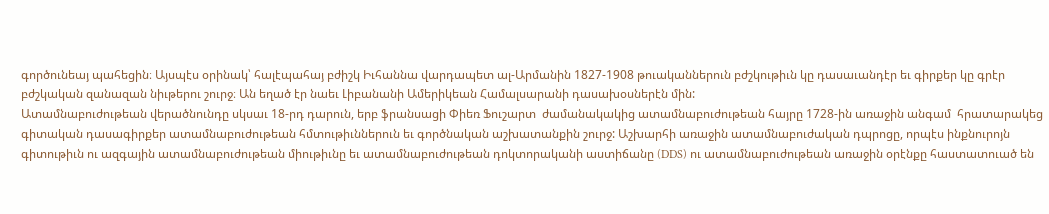գործունեայ պահեցին։ Այսպէս օրինակ՝ հալէպահայ բժիշկ Իւհաննա վարդապետ ալ-Արմանին 1827-1908 թուականներուն բժշկութիւն կը դասաւանդէր եւ գիրքեր կը գրէր բժշկական զանազան նիւթերու շուրջ։ Ան եղած էր նաեւ Լիբանանի Ամերիկեան Համալսարանի դասախօսներէն մին:
Ատամնաբուժութեան վերածնունդը սկսաւ 18-րդ դարուն, երբ ֆրանսացի Փիեռ Ֆուշարտ  ժամանակակից ատամնաբուժութեան հայրը 1728-ին առաջին անգամ  հրատարակեց գիտական դասագիրքեր ատամնաբուժութեան հմտութիւններուն եւ գործնական աշխատանքին շուրջ: Աշխարհի առաջին ատամնաբուժական դպրոցը, որպէս ինքնուրոյն գիտութիւն ու ազգային ատամնաբուժութեան միութիւնը եւ ատամնաբուժութեան դոկտորականի աստիճանը (DDS) ու ատամնաբուժութեան առաջին օրէնքը հաստատուած են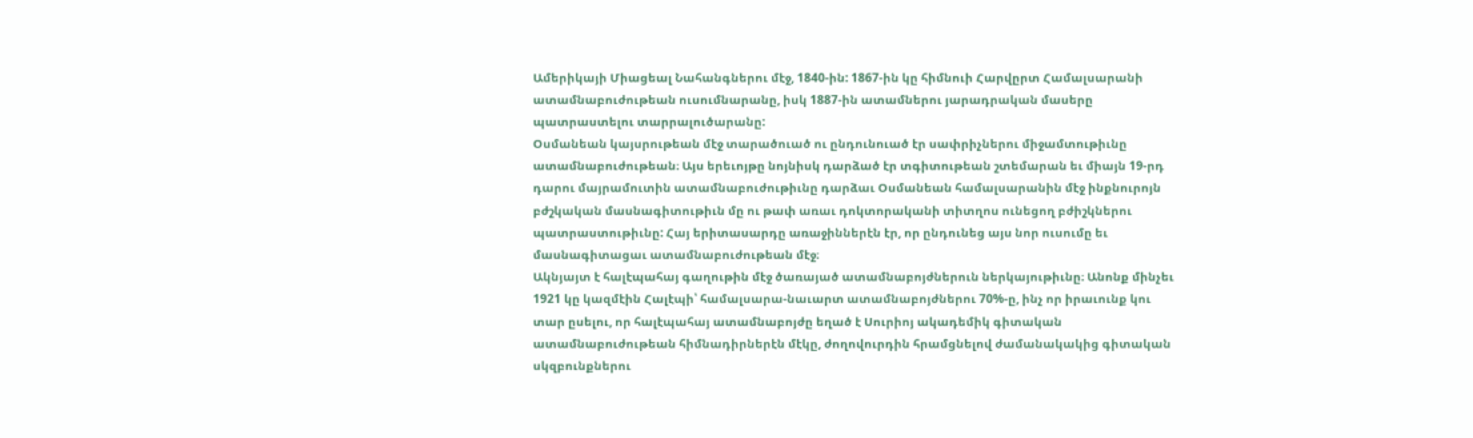Ամերիկայի Միացեալ Նահանգներու մէջ, 1840-ին: 1867-ին կը հիմնուի Հարվըրտ Համալսարանի ատամնաբուժութեան ուսումնարանը, իսկ 1887-ին ատամներու յարադրական մասերը պատրաստելու տարրալուծարանը:
Օսմանեան կայսրութեան մէջ տարածուած ու ընդունուած էր սափրիչներու միջամտութիւնը ատամնաբուժութեան։ Այս երեւոյթը նոյնիսկ դարձած էր տգիտութեան շտեմարան եւ միայն 19-րդ դարու մայրամուտին ատամնաբուժութիւնը դարձաւ Օսմանեան համալսարանին մէջ ինքնուրոյն բժշկական մասնագիտութիւն մը ու թափ առաւ դոկտորականի տիտղոս ունեցող բժիշկներու պատրաստութիւնը: Հայ երիտասարդը առաջիններէն էր, որ ընդունեց այս նոր ուսումը եւ մասնագիտացաւ ատամնաբուժութեան մէջ։
Ակնյայտ է հալէպահայ գաղութին մէջ ծառայած ատամնաբոյժներուն ներկայութիւնը։ Անոնք մինչեւ 1921 կը կազմէին Հալէպի՝ համալսարա-նաւարտ ատամնաբոյժներու 70%-ը, ինչ որ իրաւունք կու տար ըսելու, որ հալէպահայ ատամնաբոյժը եղած է Սուրիոյ ակադեմիկ գիտական ատամնաբուժութեան հիմնադիրներէն մէկը, ժողովուրդին հրամցնելով ժամանակակից գիտական սկզբունքներու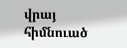վրայ հիմնուած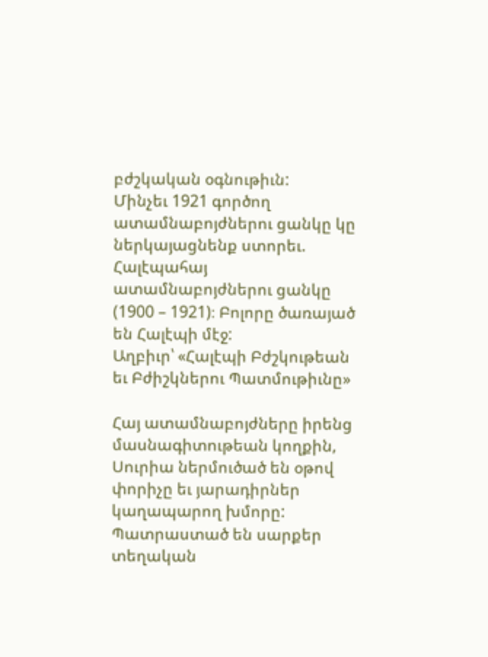բժշկական օգնութիւն:
Մինչեւ 1921 գործող ատամնաբոյժներու ցանկը կը ներկայացնենք ստորեւ.
Հալէպահայ ատամնաբոյժներու ցանկը (1900 – 1921)։ Բոլորը ծառայած են Հալէպի մէջ:
Աղբիւր՝ «Հալէպի Բժշկութեան եւ Բժիշկներու Պատմութիւնը»

Հայ ատամնաբոյժները իրենց մասնագիտութեան կողքին, Սուրիա ներմուծած են օթով փորիչը եւ յարադիրներ կաղապարող խմորը: Պատրաստած են սարքեր տեղական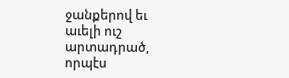ջանքերով եւ աւելի ուշ արտադրած, որպէս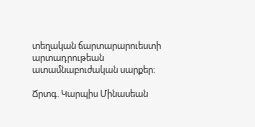տեղական ճարտարարուեստի արտադրութեան ատամնաբուժական սարքեր:

Ճրտգ. Կարպիս Մինասեան